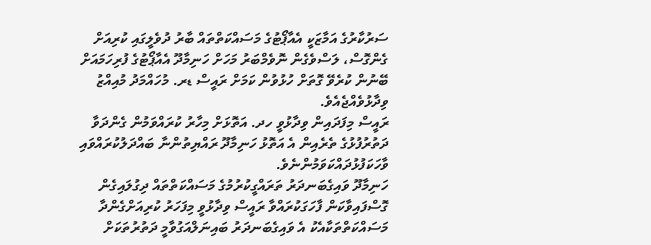ސަރުކާރުގެ އަމާޒަކީ އެއާޕޯޓުގެ މަސައްކަތްތައް ބާރު ދުވެލީގައި ކުރިއަށް ގެންގޮސް، ލަސްވެގެން ނޮވެމްބަރު މަހަށް ހަނިމާދޫ އެއާޕޯޓުގެ ފުރިހަމައަށް ބޭނުން ކުރެވޭ ގޮތަށް ހުޅުވުން ކަމަށް ރައީސް ޑރ. މުހައްމަދު މުއިއްޒު ވިދާޅުވެއްޖެއެވެ.
ރައީސް މިފަދައިން ވިދާޅުވީ ހދ. އަތޮޅަށް މިހާރު ކުރައްވަމުން ގެންދަވާ ދަތުރުފުޅުގެ ތެރެއިން އެ އަތޮޅު ހަނިމާދޫ ރައްޔިތުންނާ ބައްދަލުކުރައްވައި ވާހަކަފުޅުދައްކަވަމުންނެވެ.
ހަނިމާދޫ ވައިގެބަނދަރު ތަރައްގީކުރުމުގެ މަސައްކަތްތައް ދިގުލައިގެން ގޮސްފައިވާކަން ފާހަގަކުރައްވާ ރައީސް ވިދާޅުވީ މިފަހަރު ކުރިއަށްގެންދާ މަސައްކަތްތަކާއެކު އެ ވައިގެބަނދަރު ބައިނަލްއަގުވާމީ ދަތުރުތަކަށް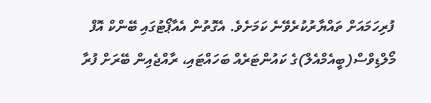ފުރިހަމައަށް ތައްޔާރުކުރެވޭނެ ކަމަށެވެ. އެގޮތުން އެއާޕޯޓުގައި ބޭންކް އޮފް މޯލްޑިވްސް(ބީއެމްއެލް)ގެ ކައުންޓަރެއް ބަހައްޓައި، ރާއްޖެއިން ބޭރަށް ފުރާ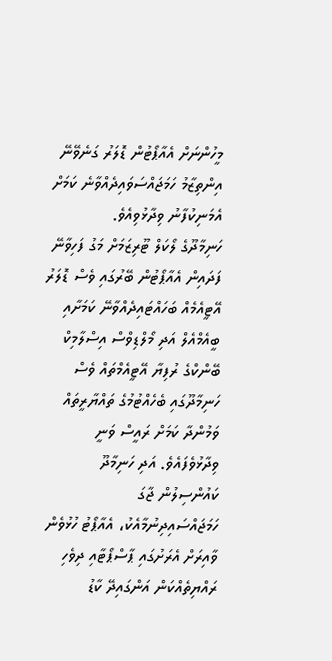މީހުންނަށް އެއާޕޯޓުން ޑޮލަރު ގަނެވޭނޭ އިންތިޒާމު ހަމަޖައްސަވައިދެއްވާނެ ކަމަށް އެމަނިކުފާނު ވިދާޅުވިއެވެ.
ހަނިމާދޫގެ ލޯކަލް ޓޫރިޒަމަށް މަގު ފަހިވާނޭ ފަދައިން އެއާޕޯޓުން ބޭރުގައި ވެސް ޑޮލަރު އޭޓީއެމެއް ބަހައްޓައިދެއްވާނޭ ކަމަށާއި ބީއެމްއެލް އަދި މޯލްޑިވްސް އިސްލާމިކް ބޭންކްގެ ރުފިޔާ އޭޓީއެމްތައް ވެސް ހަނިމާދޫގައި ބެހެއްޓުމުގެ ތައްޔާރީތައް ވަމުންދާ ކަމަށް ރައީސް ވަނީ ވިދާޅުވެފައެވެ. އަދި ހަނިމާދޫ ކައުންސިލުން ޖާގަ ހަމަޖައްސައިދިނުމާއެކު، އެއާޕޯޓު ހުޅުވެން ވާއިރަށް އެރަށުގައި ޕާސްޕޯޓާއި ދިވެހި ރައްޔިތެއްކަން އަންގައިދޭ ކާޑު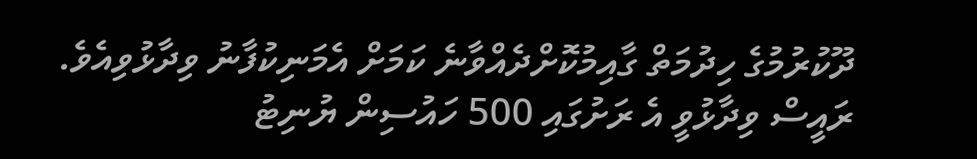ދޫކުރުމުގެ ހިދުމަތް ގާއިމުކޮށްދެއްވާނެ ކަމަށް އެމަނިކުފާނު ވިދާޅުވިއެވެ.
ރައީސް ވިދާޅުވީ އެ ރަށުގައި 500 ހައުސިން ޔުނިޓު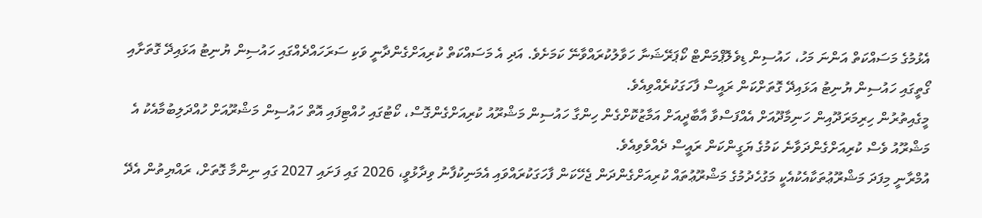އެޅުމުގެ މަސައްކަތް އަންނަ މަހު، ހައުސިން ޑިވެލޮޕްމަންޓް ކޯޕަރޭޝަނާ ހަވާލުކުރައްވާނޭ ކަމަށެވެ. އަދި އެ މަސައްކަތް ކުރިއަށްގެންދާނީ ވަކި ސަރަހައްދެއްގައި ހައުސިން ޔުނިޓު އަޅައިދޭ ގޮތަށާއި ގޯތީގައި ހައުސިން ޔުނިޓު އަޅައިދޭ ގޮތަށްކަން ރައީސް ފާހަގަކުރެއްވިއެވެ.
މީގެއިތުރުން ހިރިމަރަދޫއިން ހަނިމާދޫއަށް އެއްފަސްވާ އާބާދީއަށް އަމާޒުކޮށްގެން ހިންގާ ހައުސިން މަޝްރޫއު ކުރިއަށްގެންގޮސް، ކޯޓުގައި ހުއްޓިފައި އޮތް ހައުސިން މަޝްރޫއަށް ހުއްދަލިބުމާއެކު އެ މަޝްރޫއު ވެސް ކުރިއަށްގެންދަވާނެ ކަމުގެ ޔަގީންކަން ރައީސް ދެއްވެވިއެވެ.
އުމްރާނީ މިފަދަ މަޝްރޫޢުތަކާއެކުއެކީ މަގުހެދުމުގެ މަޝްރޫޢުތައް ކުރިއަށްގެންދަން ޖެހޭކަން ފާހަގަކުރައްވައި އެމަނިކުފާނު ވިދާޅުވީ، 2026 ގައި ފަށައި 2027 ގައި ނިންމާ ގޮތަށް، ރައްޔިތުން އެދޭ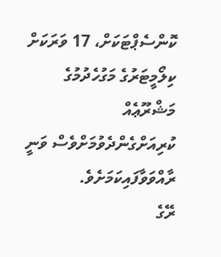ކޮންސެޕްޓަކަށް، 17 ވަރަކަށް ކިލޯމީޓަރުގެ މަގުހެދުމުގެ މަޝްރޫޢެއް ކުރިއަށްގެންދެވުމަށްވެސް ވަނީ ރާއްވަވާފައިކަމަށެވެ.
ރޭގެ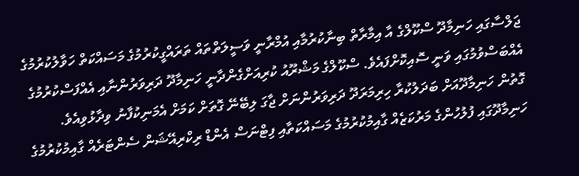ޖަލްސާގައި ހަނިމާދޫ ސްކޫލްގެ އާ އިމާރާތް ބިނާކުރުމާއި އުމްރާނީ ވަސީލަތްތައް ތަރައްގީކުރުމުގެ މަސައްކަތް ހަވާލުކުރުމުގެ އެއްބަސްވުމުގައި ވަނީ ސޮއިކޮށްފައެވެ. ސްކޫލްގެ މަޝްރޫއު ކުރިއަށްގެންދާނީ ހަނިމާދޫ ދަރިވަރުންނާއި އެއްފަސްކުރުމުގެ ގޮތުން ހަނިމާދޫއަށް ބަދަލުކުރާ ހިރިމަރަދޫ ދަރިވަރުންނަށް ޖާގަ ލިބޭނޭ ގޮތަށް ކަމަށް އެމަނިކުފާނު ވިދާޅުވިއެވެ.
ހަނިމާދޫގައި ފުލުހުންގެ މަރުކަޒެއް ގާއިމުކުރުމުގެ މަސައްކަތާއި ފިޓްނަސް އެންޑް ރިކްރިއޭޝަން ސެންޓަރެއް ގާއިމުކުރުމުގެ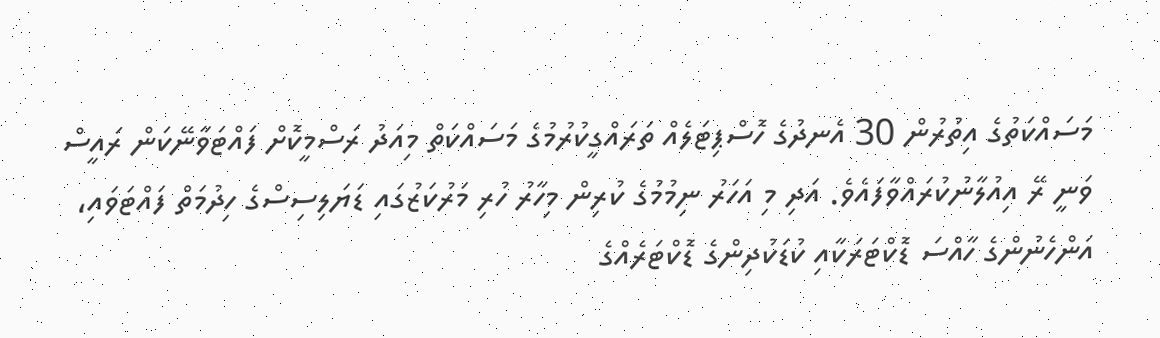މަސައްކަތުގެ އިތުރުން 30 އެނދުގެ ހޮސްޕިޓަލެއް ތަރައްގީކުރުމުގެ މަސައްކަތް މިއަދު ރަސްމީކޮށް ފައްޓަވާނޭކަން ރައީސް ވަނީ ރޭ އިއުލާނުކުރައްވާފައެވެ. އަދި މި އަހަރު ނިމުމުގެ ކުރިން މިހާރު ހުރި މަރުކަޒުގައި ޑަޔަލިސިސްގެ ހިދުމަތް ފައްޓަވައި، އަންހެނުންގެ ހާއްސަ ޑޮކްޓަރަކާއި ކުޑަކުދިންގެ ޑޮކްޓަރެއްގެ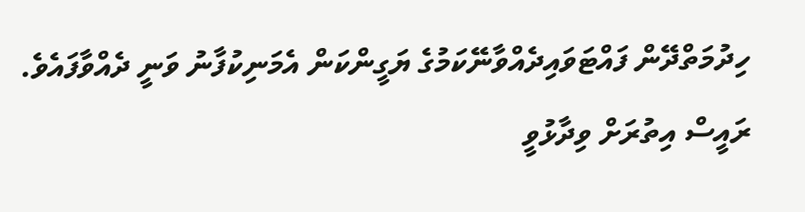ހިދުމަތްދޭން ފައްޓަވައިދެއްވާނޭކަމުގެ ޔަގީންކަން އެމަނިކުފާނު ވަނީ ދެއްވާފައެވެ.
ރައީސް އިތުރަށް ވިދާޅުވީ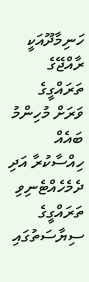ހަނިމާދޫއަކީ ރާއްޖޭގެ ތަރައްގީގެ ވަރަށް މުހިންމު ބައެއް ހިއްސާކުރާ އަދި ދެމެހެއްޓެނިވި ތަރައްގީގެ ސިޔާސަތުގައި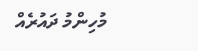މުހިންމު ދައުރެއް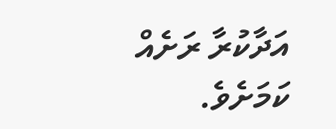އަދާކުރާ ރަށެއް ކަމަށެވެ.